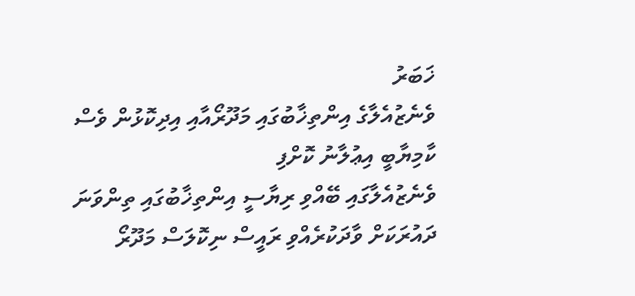ޚަބަރު
ވެނެޒުއެލާގެ އިންތިޚާބުގައި މަދޫރޯއާއި އިދިކޮޅުން ވެސް ކާމިޔާބީ އިޢުލާނު ކޮށްފި
ވެނެޒުއެލާގައި ބޭއްވި ރިޔާސީ އިންތިޚާބުގައި ތިންވަނަ ދައުރަކަށް ވާދަކުރެއްވި ރައީސް ނިކޮލަސް މަދޫރޯ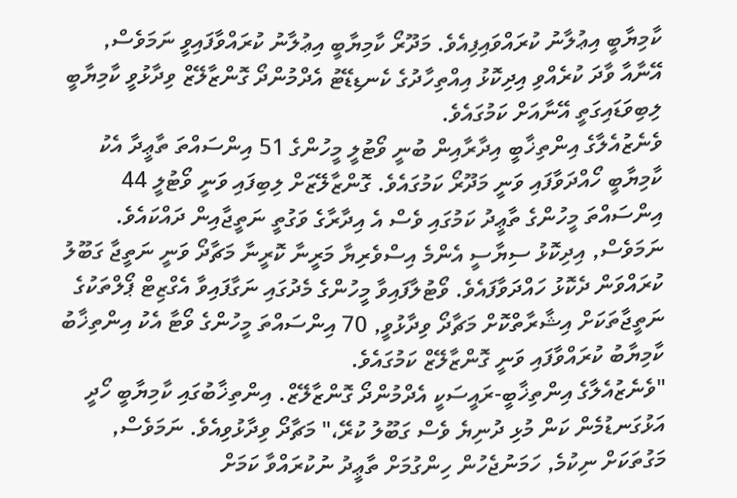ކާމިޔާބީ އިޢުލާނު ކުރައްވައިފިއެވެ. މަދޫރޯ ކާމިޔާބީ އިޢުލާނު ކުރައްވާފައިވީ ނަމަވެސް, އޭނާއާ ވާދަ ކުރެއްވި އިދިކޮޅު އިއްތިހާދުގެ ކެނޑިޑޭޓު އެދްމުންދޯ ގޮންޒާލޭޒް ވިދާޅުވީ ކާމިޔާބީ ލިބިވަޑައިގަތީ އޭނާއަށް ކަމުގައެވެ.
ވެނެޒުއެލާގެ އިންތިޚާބީ އިދާރާއިން ބުނީ ވޯޓުލީ މީހުންގެ 51 އިންސައްތަ ތާޢީދާ އެކު ކާމިޔާބީ ހޯއްދަވާފައި ވަނީ މަދޫރޯ ކަމުގައެވެ. ގޮންޒާލޭޒަށް ލިބިފައި ވަނީ ވޯޓުލީ 44 އިންސައްތަ މީހުންގެ ތާޢީދު ކަމުގައި ވެސް އެ އިދާރާގެ ވަގުތީ ނަތީޖާއިން ދައްކައެވެ. ނަމަވެސް, އިދިކޮޅު ސިޔާސީ އެންމެ އިސްވެރިޔާ މަރީނާ ކޮރީނާ މަޗާދޯ ވަނީ ނަތީޖާ ގަބޫލު ކުރައްވަން ދެކޮޅު ހައްދަވާފައެވެ. ވޯޓުލާފައިވާ މީހުންގެ މެދުގައި ނަގާފައިވާ އެގްޒިޓް ޕޯލްތަކުގެ ނަތީޖާތަކަށް އިޝާރާތްކޮށް މަޗާދޯ ވިދާޅުވީ, 70 އިންސައްތަ މީހުންގެ ވޯޓާ އެކު އިންތިޚާބު ކާމިޔާބު ކުރައްވާފައި ވަނީ ގޮންޒާލޭޒް ކަމުގައެވެ.
"ވެނެޒުއެލާގެ އިންތިޚާބީ-ރައީސަކީ އެދްމުންދޯ ގޮންޒާލޭޒް. އިންތިޚާބުގައި ކާމިޔާބީ ހޯދީ އަޅުގަނޑުމެން ކަން މުޅި ދުނިޔެ ވެސް ގަބޫލު ކުރޭ،" މަޗާދޯ ވިދާޅުވިއެވެ. ނަމަވެސް, މަގުތަކަށް ނިކުމެ, ހަމަނުޖެހުން ހިންގުމަށް ތާޢީދު ނުކުރައްވާ ކަމަށް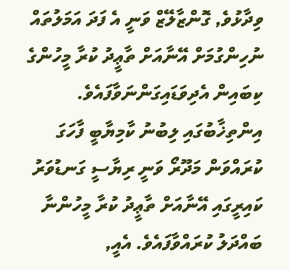ވިދާޅުވެ, ގޮންޒާލޭޒް ވަނީ އެ ފަދަ އަމަލުތައް ނުހިންގުމަށް އޭނާއަށް ތާޢީދު ކުރާ މީހުންގެ ކިބައިން އެދިވަޑައިގަންނަވާފައެވެ.
އިންތިޚާބުގައި ލިބުނު ކާމިޔާބީ ފާހަގަ ކުރައްވަން މަދޫރޯ ވަނީ ރިޔާސީ ގަނޑުވަރު ކައިރީގައި އޭނާއަށް ތާޢީދު ކުރާ މީހުންނާ ބައްދަލު ކުރައްވާފައެވެ. އެއީ,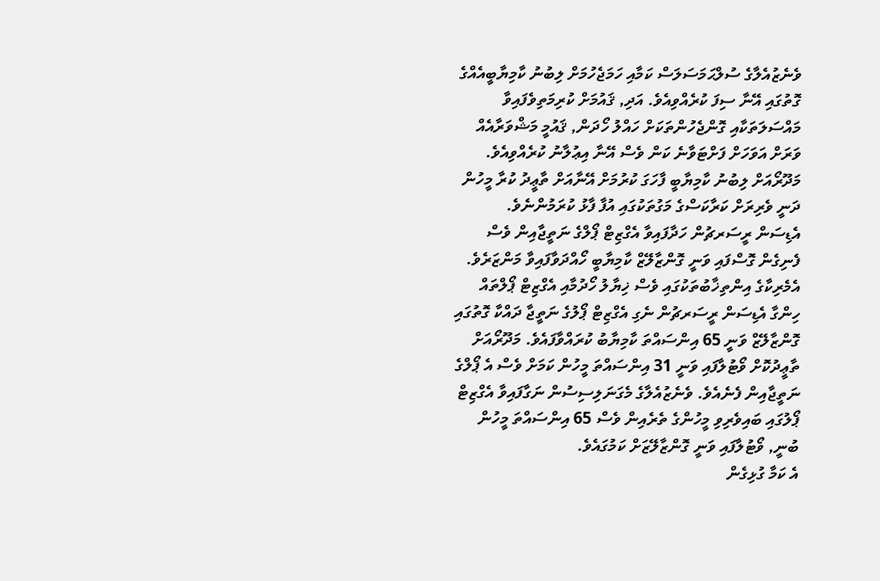ވެނެޒުއެލާގެ ސުލްޙަމަސަލަސް ކަމާއި ހަމަޖެހުމަށް ލިބުނު ކާމިޔާބީއެއްގެ ގޮތުގައި އޭނާ ސިފަ ކުރެއްވިއެވެ. އަދި, ޤައުމަށް ކުރިމަތިވެފައިވާ މައްސަލަތަކާއި ގޮންޖެހުންތަކަށް ހައްލު ހޯދަން, ޤައުމީ މަޝްވަރާއެއް ވަރަށް އަވަހަށް ފަށްޓަވާނެ ކަން ވެސް އޭނާ އިޢުލާނު ކުރެއްވިއެވެ. މަދޫރޯއަށް ލިބުނު ކާމިޔާބީ ފާހަގަ ކުރުމަށް އޭނާއަށް ތާޢީދު ކުރާ މީހުން ދަނީ ވެރިރަށް ކަރާކަސްގެ މަގުތަކުގައި އުފާ ފާޅު ކުރަމުންނެވެ.
އެޑިސަން ރީސަރޗުން ހަދާފައިވާ އެގްޒިޓް ޕޯލްގެ ނަތީޖާއިން ވެސް ފެނިގެން ގޮސްފައި ވަނީ ގޮންޒާލޭޒް ކާމިޔާބީ ހޯއްދަވާފައިވާ މަންޒަރެވެ. އެމެރިކާގެ އިންތިޚާބުތަކުގައި ވެސް ޚިޔާލު ހޯދުމާއި އެގްޒިޓް ޕޯލްތައް ހިންގާ އެޑިސަން ރީސަރޗުން ނެގި އެގްޒިޓް ޕޯލުގެ ނަތީޖާ ދައްކާ ގޮތުގައި ގޮންޒާލޭޒް ވަނީ 65 އިންސައްތަ ކާމިޔާބު ކުރައްވާފައެވެ. މަދޫރޯއަށް ތާޢީދުކޮށް ވޯޓުލާފައި ވަނީ 31 އިންސައްތަ މީހުން ކަމަށް ވެސް އެ ޕޯލްގެ ނަތީޖާއިން ފެނެއެވެ. ވެނެޒުއެލާގެ މެގަނަލިސިސުން ނަގާފައިވާ އެގްޒިޓް ޕޯލުގައި ބައިވެރިވި މީހުންގެ ތެރެއިން ވެސް 65 އިންސައްތަ މީހުން ބުނީ, ވޯޓުލާފައި ވަނީ ގޮންޒާލޭޒަށް ކަމުގައެވެ.
އެ ކަމާ ގުޅިގެން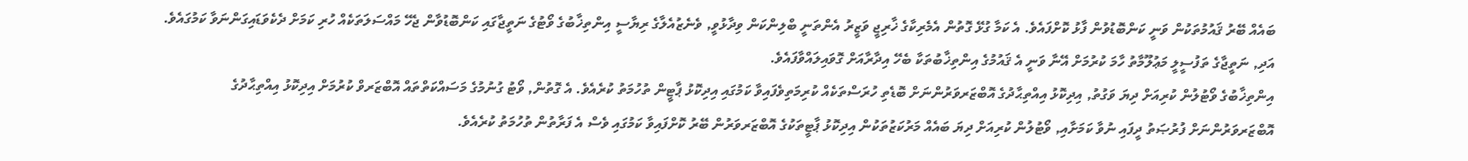ބައެއް ބޭރު ޤައުމުތަކުން ވަނީ ކަންބޮޑުވުން ފާޅު ކޮށްފައެވެ. އެ ކަމާ ގުޅޭ ގޮތުން އެމެރިކާގެ ޚާރިޖީ ވަޒީރު އެންތަނީ ބްލިންކަން ވިދާޅުވީ, ވެނެޒުއެލާގެ ރިޔާސީ އިންތިޚާބުގެ ވޯޓުގެ ނަތީޖާގައި ކަންބޮޑުވާން ޖެހޭ މައްސަލަތަކެއް ހުރި ކަމަށް ދެކެވަޑައިގަންނަވާ ކަމުގައެވެ. އަދި, ނަތީޖާގެ ތަފުސީލީ މަޢުލޫމާތު ހާމަ ކުރުމަށް އޭނާ ވަނީ އެ ޤައުމުގެ އިންތިޚާބުތަކާ ބެހޭ އިދާރާއަށް ގޮވައިލައްވާފައެވެ.
އިންތިޚާބުގެ ވޯޓުލުން ކުރިއަށް ދިޔަ ވަގުތު, އިދިކޮޅު އިއްތިޙާދުގެ އޮބްޒަރވަރުންނަށް ބޮޑެތި ހުރަސްތަކެއް ކުރިމަތިވެފައިވާ ކަމުގައި އިދިކޮޅު ޕާޓީން ތުހުމަތު ކުރެއެވެ. އެ ގޮތުން, ވޯޓު ގުނުމުގެ މަސައްކަތްތައް އޮބްޒަރވް ކުރުމަށް އިދިކޮޅު އިއްތިޙާދުގެ އޮބްޒަރވަރުންނަށް ފުރުޞަތު ދީފައި ނުވާ ކަމަށާއި, ވޯޓުލުން ކުރިއަށް ދިޔަ ބައެއް މަރުކަޒުތަކުން އިދިކޮޅު ޕާޓީތަކުގެ އޮބްޒަރވަރުން ބޭރު ކޮށްފައިވާ ކަމުގައި ވެސް އެ ފަރާތުން ތުހުމަތު ކުރެއެވެ.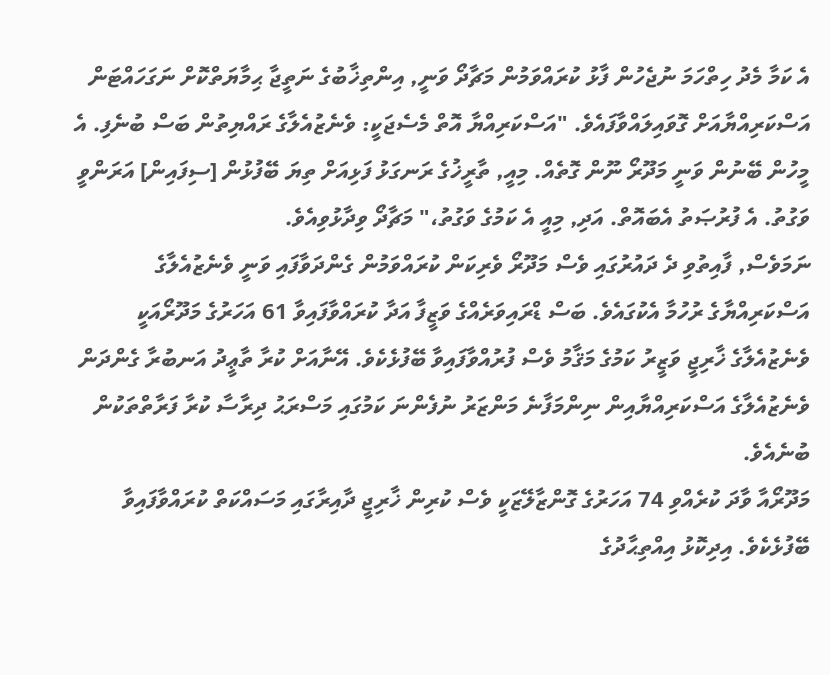އެ ކަމާ މެދު ހިތްހަމަ ނުޖެހުން ފާޅު ކުރައްވަމުން މަޗާދޯ ވަނީ, އިންތިޚާބުގެ ނަތީޖާ ޙިމާޔަތްކޮށް ނަގަހައްޓަން އަސްކަރިއްޔާއަށް ގޮވައިލައްވާފައެވެ. "އަސްކަރިއްޔާ އޮތް މެސެޖަކީ: ވެނެޒުއެލާގެ ރައްޔިތުން ބަސް ބުނެފި. އެ މީހުން ބޭނުން ވަނީ މަދޫރޯ ނޫން ގޮތެއް. މިއީ, ތާރީޚުގެ ރަނގަޅު ފަޅިއަށް ތިޔަ ބޭފުޅުން [ސިފައިން] އަރަންވީ ވަގުތު. އެ ފުރުޞަތު އެބައޮތް. އަދި, މިއީ އެ ކަމުގެ ވަގުތު،" މަޗާދޯ ވިދާޅުވިއެވެ.
ނަމަވެސް, ފާއިތުވި ދެ ދައުރުގައި ވެސް މަދޫރޯ ވެރިކަން ކުރައްވަމުން ގެންދަވާފައި ވަނީ ވެނެޒުއެލާގެ އަސްކަރިއްޔާގެ ރުހުމާ އެކުގައެވެ. ބަސް ޑްރައިވަރެއްގެ ވަޒީފާ އަދާ ކުރައްވާފައިވާ 61 އަހަރުގެ މަދޫރޯއަކީ ވެނެޒުއެލާގެ ޚާރިޖީ ވަޒީރު ކަމުގެ މަޤާމު ވެސް ފުރުއްވާފައިވާ ބޭފުޅެކެވެ. އޭނާއަށް ކުރާ ތާޢީދު އަނބުރާ ގެންދަން ވެނެޒުއެލާގެ އަސްކަރިއްޔާއިން ނިންމަފާނެ މަންޒަރު ނުފެންނަ ކަމުގައި މަސްރަޙު ދިރާސާ ކުރާ ފަރާތްތަކުން ބުނެއެވެ.
މަދޫރޯއާ ވާދަ ކުރެއްވި 74 އަހަރުގެ ގޮންޒާލޭޒަކީ ވެސް ކުރިން ޚާރިޖީ ދާއިރާގައި މަސައްކަތް ކުރައްވާފައިވާ ބޭފުޅެކެވެ. އިދިކޮޅު އިއްތިޙާދުގެ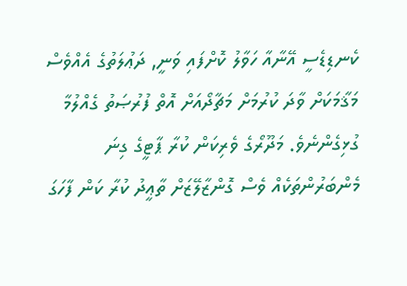ކެނޑިޑެސީ އޭނާއާ ހަވާލު ކޮށްފައި ވަނީ, ދަޢުލަތުގެ އެއްވެސް މަޤާމަކަށް ވާދަ ކުރުމަށް މަޗާދޯއަށް އޮތް ފުރުޞަތު ގެއްލުމާ ގުޅިގެންނެވެ. މަދޫރޯގެ ވެރިކަން ކުރާ ޕާޓީގެ ގިނަ މެންބަރުންތަކެއް ވެސް ގޮންޒާލޭޒަށް ތާޢީދު ކުރާ ކަން ފާހަގަ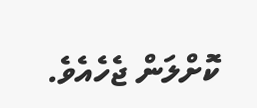ކޮށްލަން ޖެހެއެވެ.